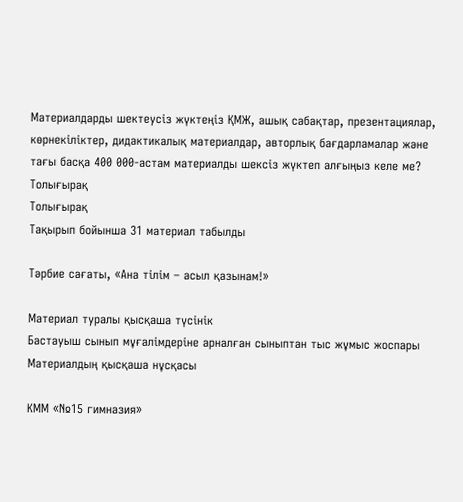Материалдарды шектеусіз жүктеңіз ҚМЖ, ашық сабақтар, презентациялар, көрнекіліктер, дидактикалық материалдар, авторлық бағдарламалар және тағы басқа 400 000-астам материалды шексіз жүктеп алғыңыз келе ме?
Толығырақ
Толығырақ
Тақырып бойынша 31 материал табылды

Тәрбие сағаты, «Ана тілім – асыл қазынам!»

Материал туралы қысқаша түсінік
Бастауыш сынып мұғалімдеріне арналған сыныптан тыс жұмыс жоспары
Материалдың қысқаша нұсқасы

КММ «№15 гимназия»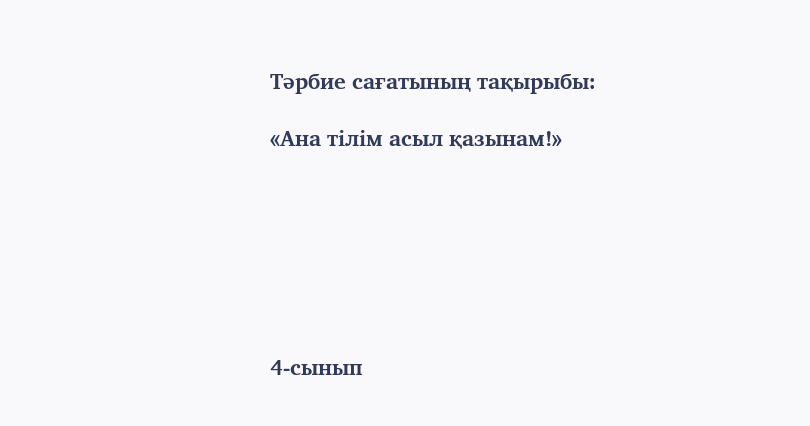Тәрбие сағатының тақырыбы:

«Ана тілім асыл қазынам!»







4-сынып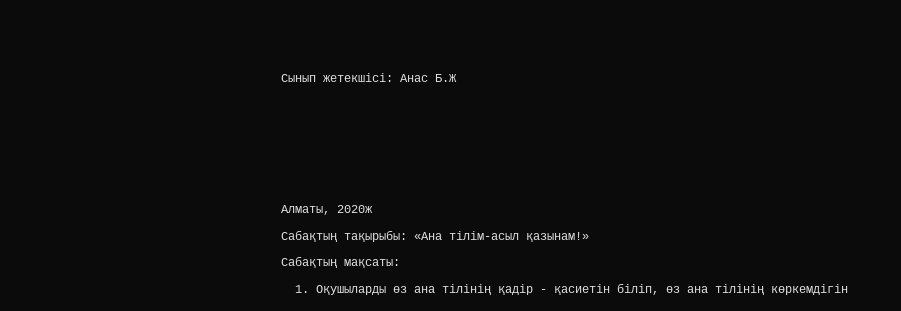Сынып жетекшісі: Анас Б.Ж









Алматы, 2020ж

Сабақтың тақырыбы: «Ана тілім-асыл қазынам!»

Сабақтың мақсаты:

  1. Оқушыларды өз ана тілінің қадір - қасиетін біліп, өз ана тілінің көркемдігін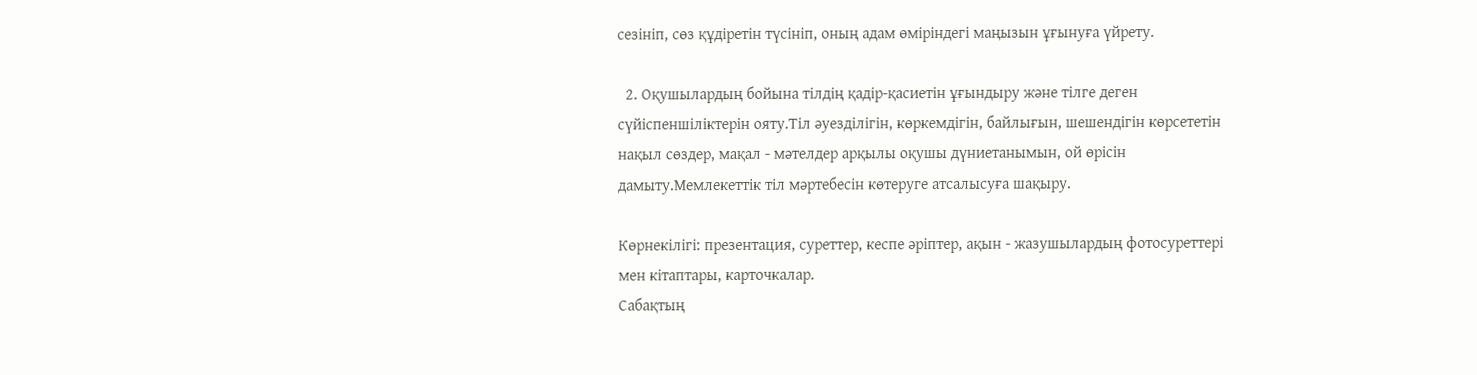сезініп, сөз құдіретін түсініп, оның адам өміріндегі маңызын ұғынуға үйрету.

  2. Оқушылардың бойына тілдің қадір-қасиетін ұғындыру және тілге деген сүйіспеншіліктерін ояту.Тіл әуезділігін, көркемдігін, байлығын, шешендігін көрсететін нақыл сөздер, мақал - мәтелдер арқылы оқушы дүниетанымын, ой өрісін дамыту.Мемлекеттік тіл мәртебесін көтеруге атсалысуға шақыру.

Көрнекілігі: презентация, суреттер, кеспе әріптер, ақын - жазушылардың фотосуреттері мен кітаптары, карточкалар.
Сабақтың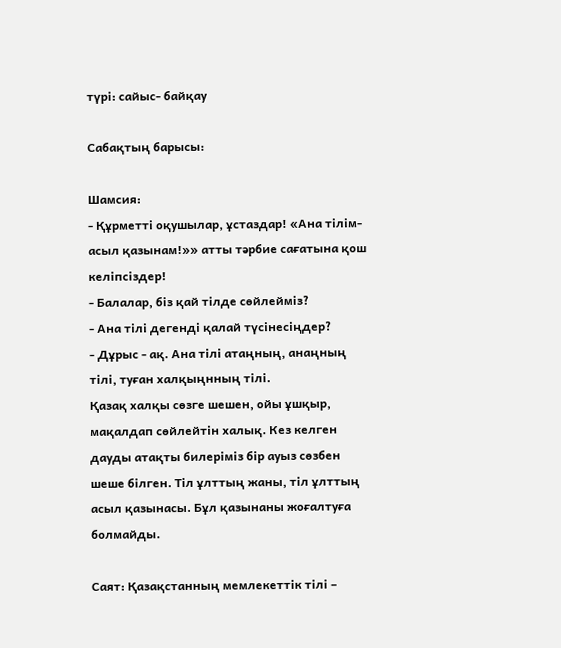түрі: сайыс- байқау

Сабақтың барысы:

Шамсия:
- Құрметті оқушылар, ұстаздар! «Ана тілім-асыл қазынам!»» атты тәрбие сағатына қош келіпсіздер!
- Балалар, біз қай тілде сөйлейміз?
- Ана тілі дегенді қалай түсінесіңдер?
- Дұрыс - ақ. Ана тілі атаңның, анаңның тілі, туған халқыңнның тілі.
Қазақ халқы сөзге шешен, ойы ұшқыр, мақалдап сөйлейтін халық. Кез келген дауды атақты билеріміз бір ауыз сөзбен шеше білген. Тіл ұлттың жаны, тіл ұлттың асыл қазынасы. Бұл қазынаны жоғалтуға болмайды.

Саят: Қазақстанның мемлекеттік тілі –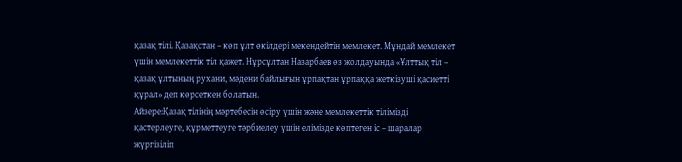қазақ тілі. Қазақстан – көп ұлт өкілдері мекендейтін мемлекет. Мұндай мемлекет үшін мемлекеттік тіл қажет. Нұрсұлтан Назарбаев өз жолдауында «Ұлттық тіл – қазақ ұлтының рухани, мәдени байлығын ұрпақтан ұрпаққа жеткізуші қасиетті құрал» деп көрсеткен болатын.
Айзере:Қазақ тілінің мәртебесін өсіру үшін және мемлекеттік тілімізді қастерлеуге, құрметтеуге тәрбиелеу үшін елімізде көптеген іс – шаралар жүргізіліп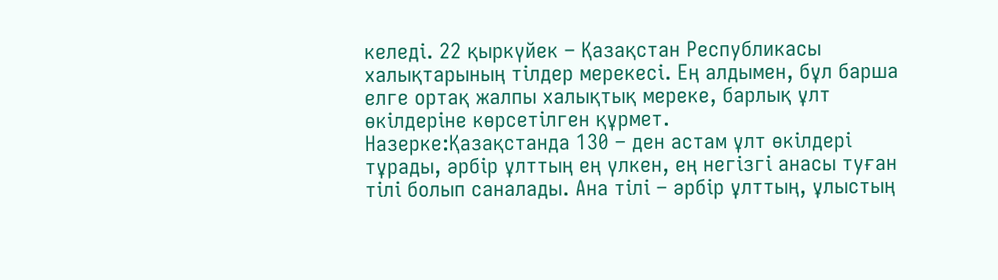келеді. 22 қыркүйек – Қазақстан Республикасы халықтарының тілдер мерекесі. Ең алдымен, бұл барша елге ортақ жалпы халықтық мереке, барлық ұлт өкілдеріне көрсетілген құрмет.
Назерке:Қазақстанда 130 – ден астам ұлт өкілдері тұрады, әрбір ұлттың ең үлкен, ең негізгі анасы туған тілі болып саналады. Ана тілі – әрбір ұлттың, ұлыстың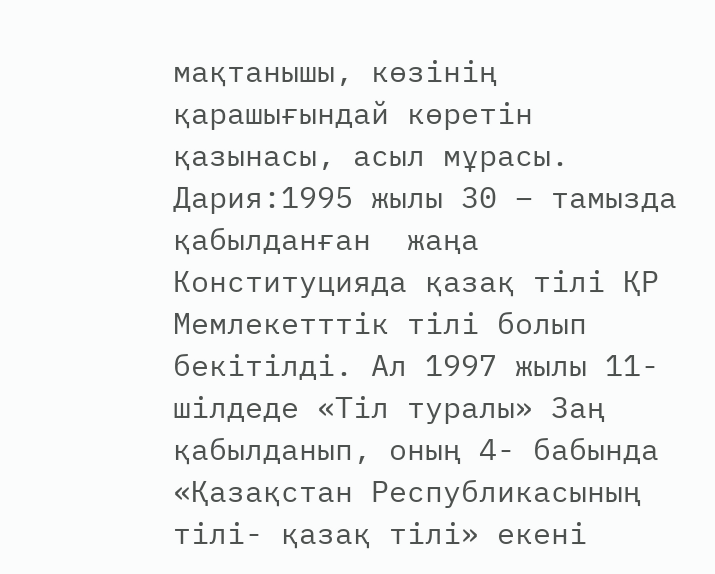мақтанышы, көзінің қарашығындай көретін қазынасы, асыл мұрасы.
Дария:1995 жылы 30 – тамызда қабылданған  жаңа Конституцияда қазақ тілі ҚР Мемлекетттік тілі болып бекітілді. Ал 1997 жылы 11-шілдеде «Тіл туралы» Заң  қабылданып, оның 4- бабында «Қазақстан Республикасының тілі- қазақ тілі» екені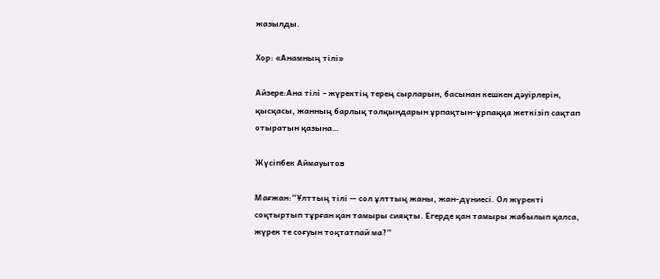жазылды.

Хор: «Анамның тілі»

Айзере:Ана тілі – жүректің терең сырларын, басынан кешкен дәуірлерін, қысқасы, жанның барлық толқындарын ұрпақтын-ұрпаққа жеткізіп сақтап отыратын қазына…

Жүсіпбек Аймауытов

Мағжан:“Ұлттың тілі — сол ұлттың жаны, жан-дүниесі. Ол жүректі соқтыртып тұрған қан тамыры сияқты. Егерде қан тамыры жабылып қалса, жүрек те соғуын тоқтатпай ма?”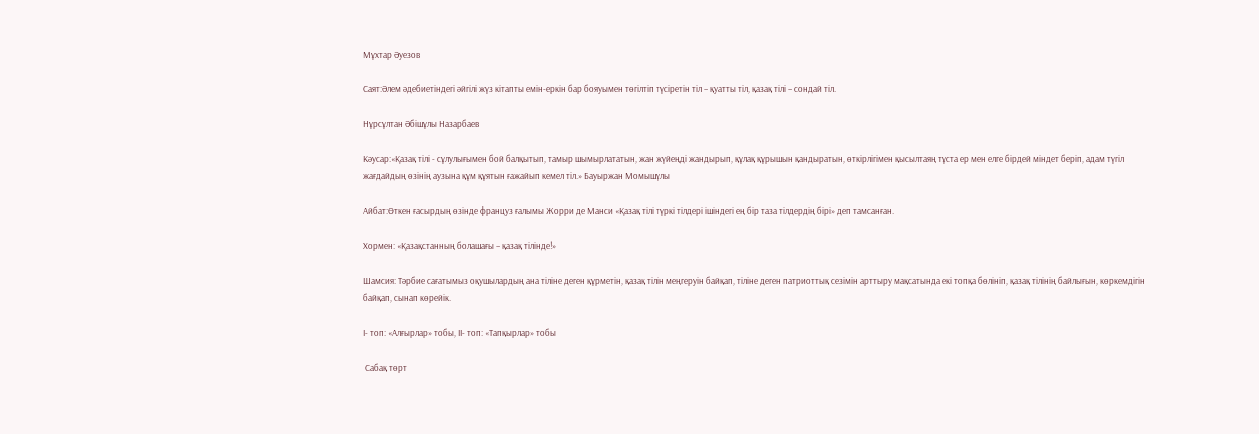Мұхтар Әуезов

Саят:Әлем әдебиетіндегі әйгілі жүз кітапты емін-еркін бар бояуымен төгілтіп түсіретін тіл – қуатты тіл, қазақ тілі – сондай тіл.

Нұрсұлтан Әбішұлы Назарбаев

Кәусар:«Қазақ тілі - сұлулығымен бой балқытып, тамыр шымырлататын, жан жүйеңді жандырып, құлақ құрышын қандыратын, өткірлігімен қысылтаяң тұста ер мен елге бірдей міндет беріп, адам түгіл жағдайдың өзінің аузына құм құятын ғажайып кемел тіл.» Бауыржан Момышұлы

Айбат:Өткен ғасырдың өзінде француз ғалымы Жорри де Манси «Қазақ тілі түркі тілдері ішіндегі ең бір таза тілдердің бірі» деп тамсанған.

Хормен: «Қазақстанның болашағы – қазақ тілінде!»

Шамсия: Тәрбие сағатымыз оқушылардың ана тіліне деген құрметін, қазақ тілін меңгеруін байқап, тіліне деген патриоттық сезімін арттыру мақсатында екі топқа бөлініп, қазақ тілінің байлығын, көркемдігін байқап, сынап көрейік.

І- топ: «Алғырлар» тобы, ІІ- топ: «Тапқырлар» тобы

 Сабақ төрт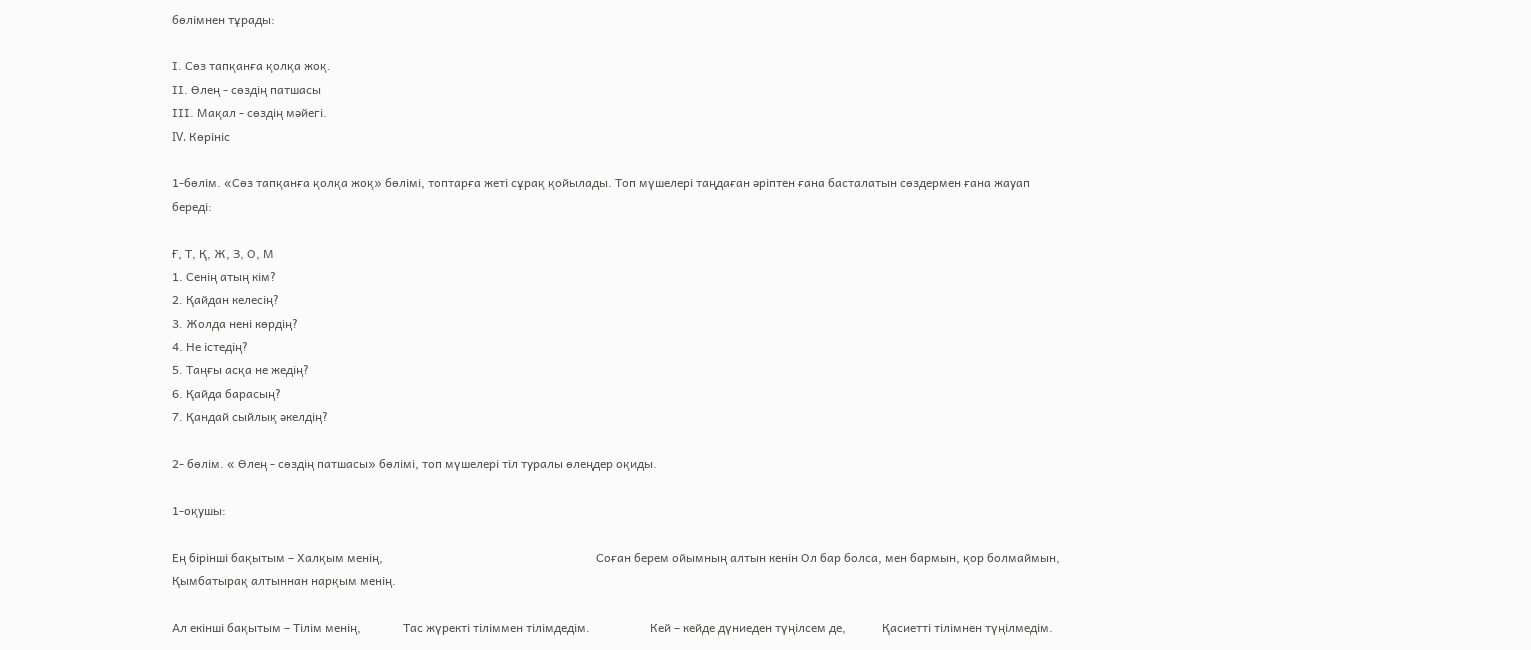бөлімнен тұрады:

І. Сөз тапқанға қолқа жоқ.
ІІ. Өлең - сөздің патшасы
ІІІ. Мақал - сөздің мәйегі.
IV. Көрініс

1-бөлім. «Сөз тапқанға қолқа жоқ» бөлімі, топтарға жеті сұрақ қойылады. Топ мүшелері таңдаған әріптен ғана басталатын сөздермен ғана жауап береді:

Ғ, Т, Қ, Ж, З, О, М
1. Сенің атың кім?
2. Қайдан келесің?
3. Жолда нені көрдің?
4. Не істедің?
5. Таңғы асқа не жедің?
6. Қайда барасың?
7. Қандай сыйлық әкелдің?

2- бөлім. « Өлең - сөздің патшасы» бөлімі, топ мүшелері тіл туралы өлеңдер оқиды.

1-оқушы:

Ең бірінші бақытым – Халқым менің,                                                                       Соған берем ойымның алтын кенін Ол бар болса, мен бармын, қор болмаймын, Қымбатырақ алтыннан нарқым менің.

Ал екінші бақытым – Тілім менің,              Тас жүректі тіліммен тілімдедім.                    Кей – кейде дүниеден түңілсем де,            Қасиетті тілімнен түңілмедім.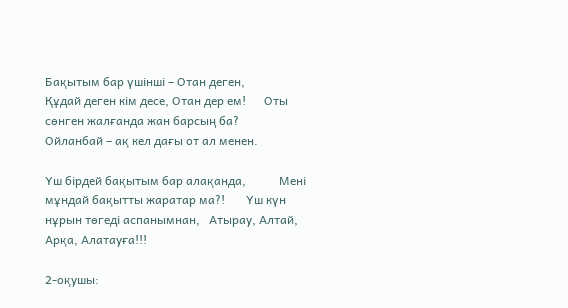Бақытым бар үшінші – Отан деген,              Құдай деген кім десе, Отан дер ем!      Оты сөнген жалғанда жан барсың ба?         Ойланбай – ақ кел дағы от ал менен.

Үш бірдей бақытым бар алақанда,           Мені мұндай бақытты жаратар ма?!       Үш күн нұрын төгеді аспанымнан,   Атырау, Алтай, Арқа, Алатауға!!!

2-оқушы: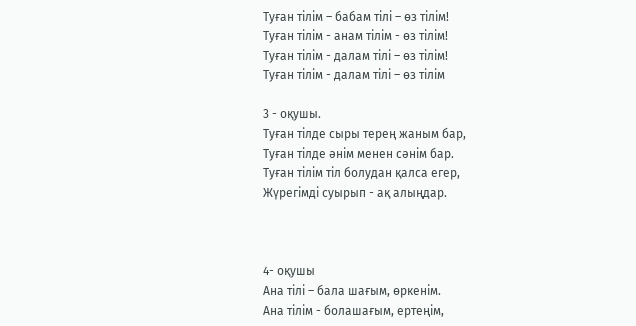Туған тілім – бабам тілі – өз тілім!
Туған тілім - анам тілім - өз тілім!
Туған тілім - далам тілі – өз тілім!
Туған тілім - далам тілі – өз тілім

3 - оқушы.
Туған тілде сыры терең жаным бар,
Туған тілде әнім менен сәнім бар.
Туған тілім тіл болудан қалса егер,
Жүрегімді суырып - ақ алыңдар.



4- оқушы
Ана тілі – бала шағым, өркенім.
Ана тілім - болашағым, ертеңім,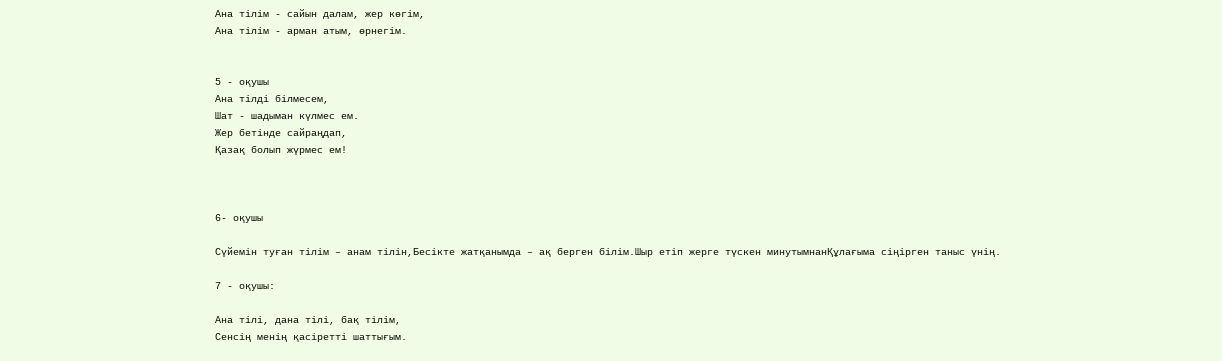Ана тілім - сайын далам, жер көгім,
Ана тілім - арман атым, өрнегім.


5 - оқушы
Ана тілді білмесем,
Шат - шадыман күлмес ем.
Жер бетінде сайраңдап,
Қазақ болып жүрмес ем!



6- оқушы

Сүйемін туған тілім – анам тілін,Бесікте жатқанымда – ақ берген білім.Шыр етіп жерге түскен минутымнанҚұлағыма сіңірген таныс үнің.

7 - оқушы:

Ана тілі, дана тілі, бақ тілім,
Сенсің менің қасіретті шаттығым.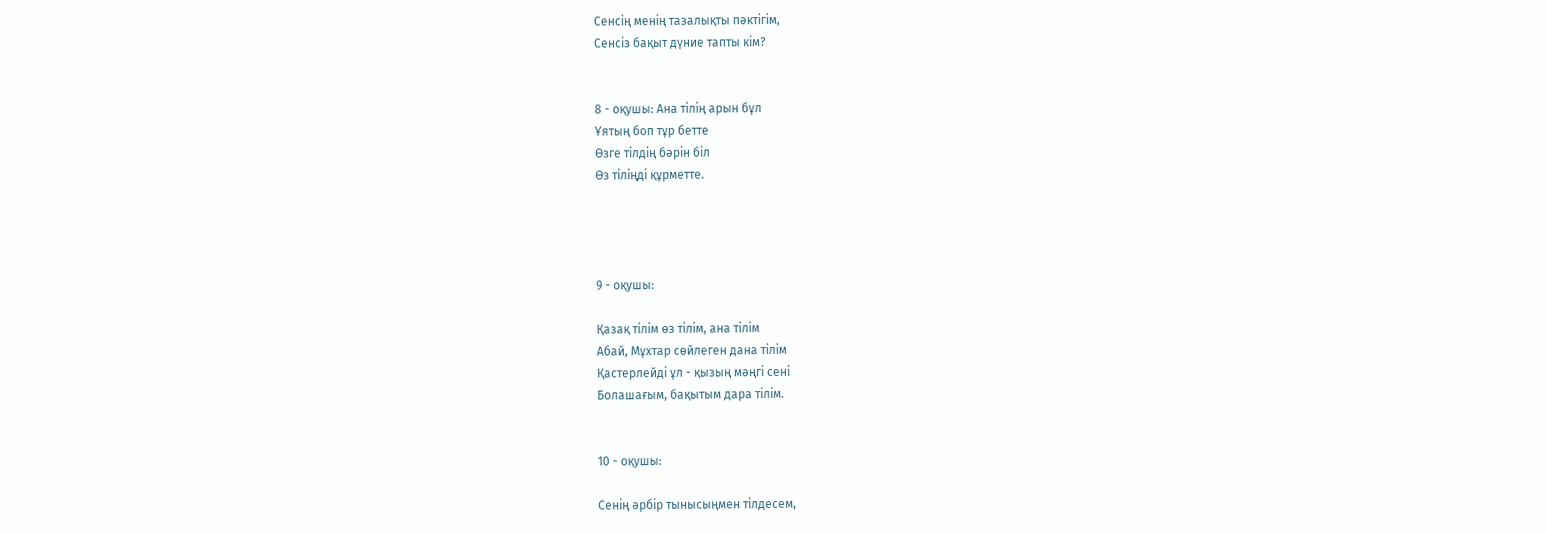Сенсің менің тазалықты пәктігім,
Сенсіз бақыт дүние тапты кім?


8 - оқушы: Ана тілің арын бұл
Ұятың боп тұр бетте
Өзге тілдің бәрін біл
Өз тіліңді құрметте.




9 - оқушы:

Қазақ тілім өз тілім, ана тілім
Абай, Мұхтар сөйлеген дана тілім
Қастерлейді ұл - қызың мәңгі сені
Болашағым, бақытым дара тілім.


10 - оқушы:

Сенің әрбір тынысыңмен тілдесем,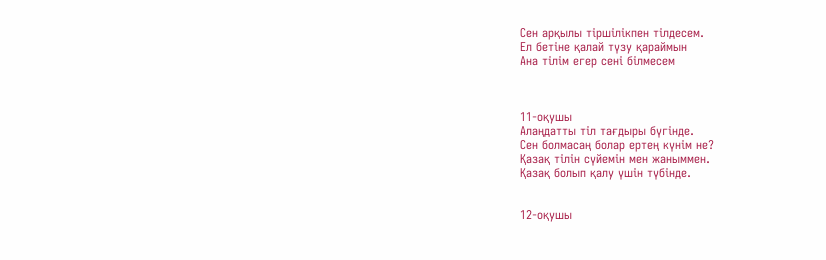Сен арқылы тіршілікпен тілдесем.
Ел бетіне қалай түзу қараймын
Ана тілім егер сені білмесем



11-оқушы
Алаңдатты тіл тағдыры бүгінде.
Сен болмасаң болар ертең күнім не?
Қазақ тілін сүйемін мен жаныммен.
Қазақ болып қалу үшін түбінде.


12-оқушы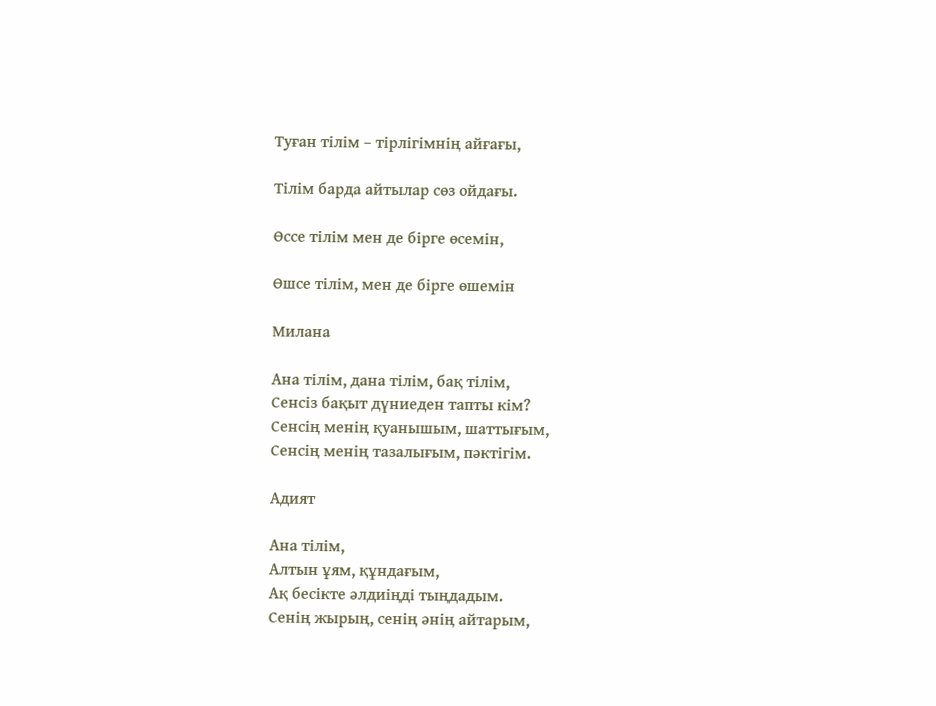Туған тілім – тірлігімнің айғағы,

Тілім барда айтылар сөз ойдағы.

Өссе тілім мен де бірге өсемін,

Өшсе тілім, мен де бірге өшемін

Милана

Ана тілім, дана тілім, бақ тілім,
Сенсіз бақыт дүниеден тапты кім?
Сенсің менің қуанышым, шаттығым,
Сенсің менің тазалығым, пәктігім.

Адият

Ана тілім,
Алтын ұям, құндағым,
Ақ бесікте әлдиіңді тыңдадым.
Сенің жырың, сенің әнің айтарым,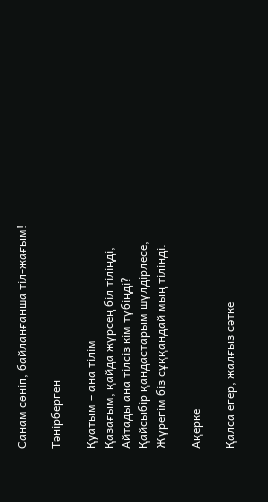Санам сөніп, байланғанша тіл-жағым!

Тәнірберген

Қуатым – ана тілім
Қазағым, қайда жүрсең біл тіліңді,
Айтады ана тілсіз кім түбіңді?
Қайсыбір қандастарым шүлдірлесе,
Жүрегім біз сұққандай мың тілінді.

Ақерке

Қалса егер, жалғыз сәтке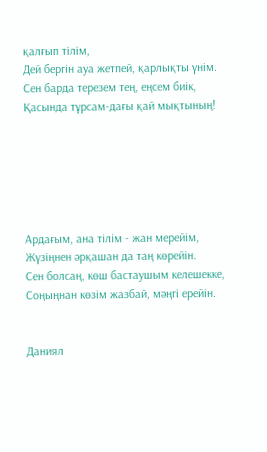қалғып тілім,
Дей бергін ауа жетпей, қарлықты үнім.
Сен барда терезем тең, еңсем биік,
Қасында тұрсам-дағы қай мықтының!






Ардағым, ана тілім - жан мерейім,
Жүзіңнен әрқашан да таң көрейін.
Сен болсаң, көш бастаушым келешекке,
Соңыңнан көзім жазбай, мәңгі ерейін.


Даниял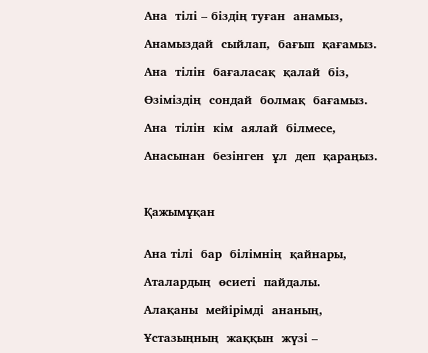Ана  тілі – біздің туған  анамыз,

Анамыздай  сыйлап,  бағып  қағамыз.

Ана  тілін  бағаласақ  қалай  біз,

Өзіміздің  сондай  болмақ  бағамыз.

Ана  тілін  кім  аялай  білмесе,

Анасынан  безінген  ұл  деп  қараңыз.



Қажымұқан


Ана тілі  бар  білімнің  қайнары,

Аталардың  өсиеті  пайдалы.

Алақаны  мейірімді  ананың,

Ұстазыңның  жаққын  жүзі –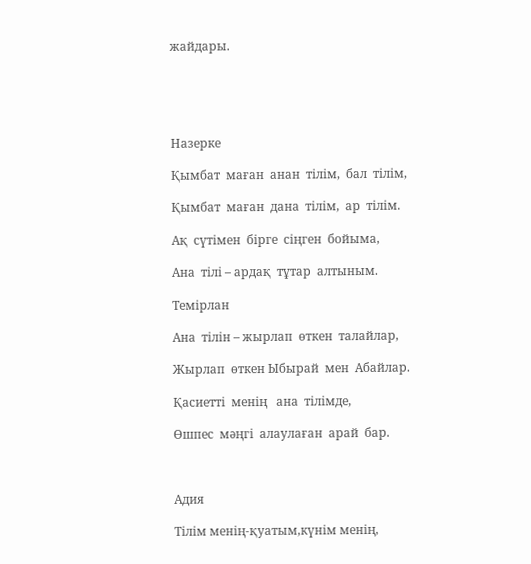жайдары.





Назерке

Қымбат  маған  анан  тілім,  бал  тілім,

Қымбат  маған  дана  тілім,  ар  тілім.

Ақ  сүтімен  бірге  сіңген  бойыма,

Ана  тілі – ардақ  тұтар  алтыным.

Темірлан

Ана  тілін – жырлап  өткен  талайлар,

Жырлап  өткен Ыбырай  мен  Абайлар.

Қасиетті  менің   ана  тілімде,

Өшпес  мәңгі  алаулаған  арай  бар.



Адия

Тілім менің-қуатым,күнім менің,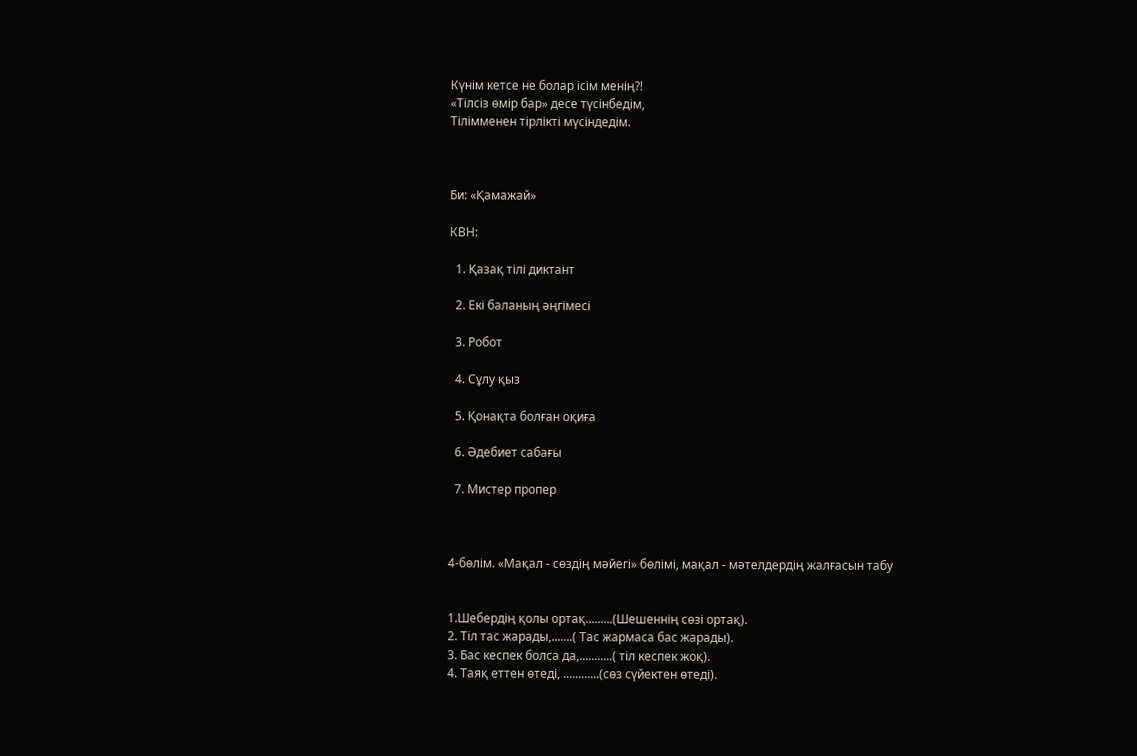Күнім кетсе не болар ісім менің?!
«Тілсіз өмір бар» десе түсінбедім,
Тілімменен тірлікті мүсіндедім.



Би: «Қамажай»

КВН:

  1. Қазақ тілі диктант

  2. Екі баланың әңгімесі

  3. Робот

  4. Сұлу қыз

  5. Қонақта болған оқиға

  6. Әдебиет сабағы

  7. Мистер пропер



4-бөлім. «Мақал - сөздің мәйегі» бөлімі, мақал - мәтелдердің жалғасын табу


1.Шебердің қолы ортақ.........(Шешеннің сөзі ортақ).
2. Тіл тас жарады,.......( Тас жармаса бас жарады).
3. Бас кеспек болса да,...........( тіл кеспек жоқ).
4. Таяқ еттен өтеді, ............(сөз сүйектен өтеді).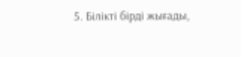5. Білікті бірді жығады,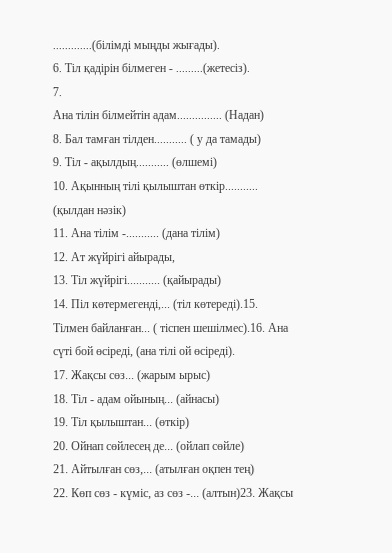.............(білімді мыңды жығады).
6. Тіл қадірін білмеген - .........(жетесіз).
7.
Ана тілін білмейтін адам............... (Надан)
8. Бал тамған тілден........... ( у да тамады)
9. Тіл - ақылдың........... (өлшемі)
10. Ақынның тілі қылыштан өткір........... (қылдан нәзік)
11. Ана тілім -........... (дана тілім)
12. Ат жүйрігі айырады,
13. Тіл жүйрігі........... (қайырады)
14. Піл көтермегенді,... (тіл көтереді).15. Тілмен байланған... ( тіспен шешілмес).16. Ана сүті бой өсіреді, (ана тілі ой өсіреді).
17. Жақсы сөз... (жарым ырыс)
18. Тіл - адам ойының... (айнасы)
19. Тіл қылыштан... (өткір)
20. Ойнап сөйлесең де... (ойлап сөйле)
21. Айтылған сөз,... (атылған оқпен тең)
22. Көп сөз - күміс, аз сөз -... (алтын)23. Жақсы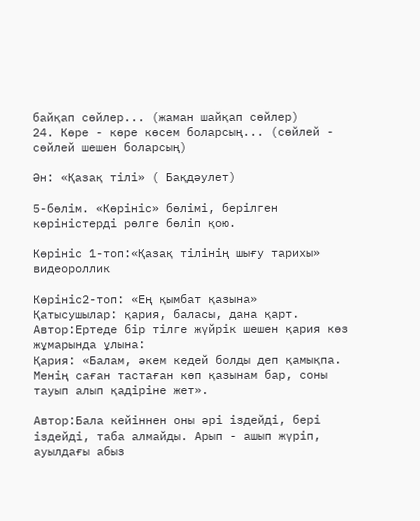байқап сөйлер... (жаман шайқап сөйлер)
24. Көре - көре көсем боларсың... (сөйлей - сөйлей шешен боларсың)

Ән: «Қазақ тілі» ( Бақдәулет)

5-бөлім. «Көрініс» бөлімі, берілген көріністерді рөлге бөліп қою.

Көрініс 1-топ:«Қазақ тілінің шығу тарихы» видеороллик

Көрініс2-топ: «Ең қымбат қазына»
Қатысушылар: қария, баласы, дана қарт.
Автор:Ертеде бір тілге жүйрік шешен қария көз жұмарында ұлына:
Қария: «Балам, әкем кедей болды деп қамықпа. Менің саған тастаған көп қазынам бар, соны тауып алып қадіріне жет».

Автор:Бала кейіннен оны әрі іздейді, бері іздейді, таба алмайды. Арып - ашып жүріп, ауылдағы абыз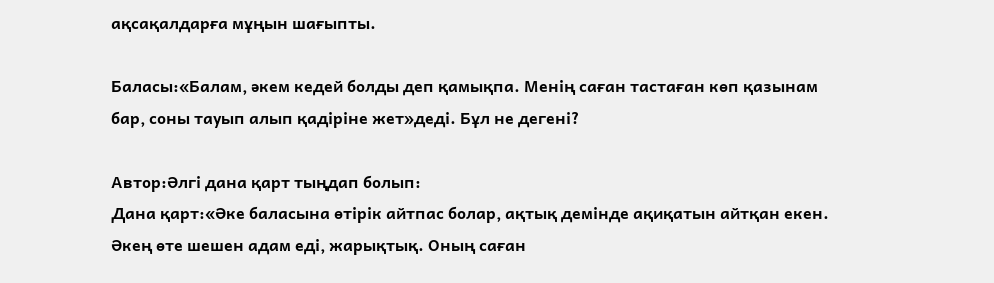ақсақалдарға мұңын шағыпты.

Баласы:«Балам, әкем кедей болды деп қамықпа. Менің саған тастаған көп қазынам бар, соны тауып алып қадіріне жет»деді. Бұл не дегені?

Автор:Әлгі дана қарт тыңдап болып:
Дана қарт:«Әке баласына өтірік айтпас болар, ақтық демінде ақиқатын айтқан екен. Әкең өте шешен адам еді, жарықтық. Оның саған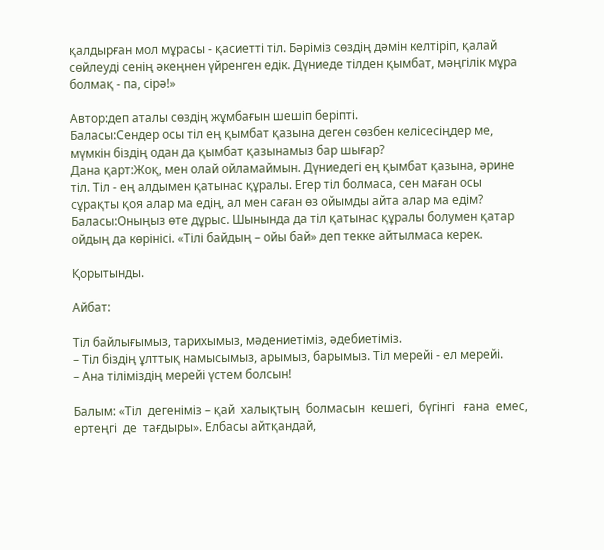қалдырған мол мұрасы - қасиетті тіл. Бәріміз сөздің дәмін келтіріп, қалай сөйлеуді сенің әкеңнен үйренген едік. Дүниеде тілден қымбат, мәңгілік мұра болмақ - па, сірә!»

Автор:деп аталы сөздің жұмбағын шешіп беріпті.
Баласы:Сендер осы тіл ең қымбат қазына деген сөзбен келісесіңдер ме, мүмкін біздің одан да қымбат қазынамыз бар шығар?
Дана қарт:Жоқ, мен олай ойламаймын. Дүниедегі ең қымбат қазына, әрине тіл. Тіл - ең алдымен қатынас құралы. Егер тіл болмаса, сен маған осы сұрақты қоя алар ма едің, ал мен саған өз ойымды айта алар ма едім?
Баласы:Оныңыз өте дұрыс. Шынында да тіл қатынас құралы болумен қатар ойдың да көрінісі. «Тілі байдың – ойы бай» деп текке айтылмаса керек.

Қорытынды.

Айбат:

Тіл байлығымыз, тарихымыз, мәдениетіміз, әдебиетіміз.
– Тіл біздің ұлттық намысымыз, арымыз, барымыз. Тіл мерейі - ел мерейі.
– Ана тіліміздің мерейі үстем болсын!

Балым: «Тіл  дегеніміз – қай  халықтың  болмасын  кешегі,  бүгінгі   ғана  емес,  ертеңгі  де  тағдыры». Елбасы айтқандай,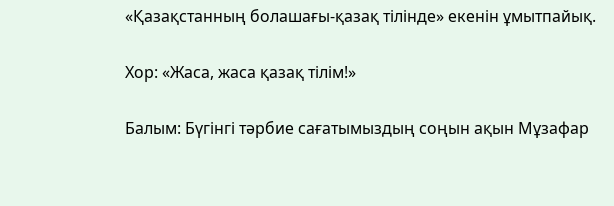«Қазақстанның болашағы-қазақ тілінде» екенін ұмытпайық.

Хор: «Жаса, жаса қазақ тілім!»

Балым: Бүгінгі тәрбие сағатымыздың соңын ақын Мұзафар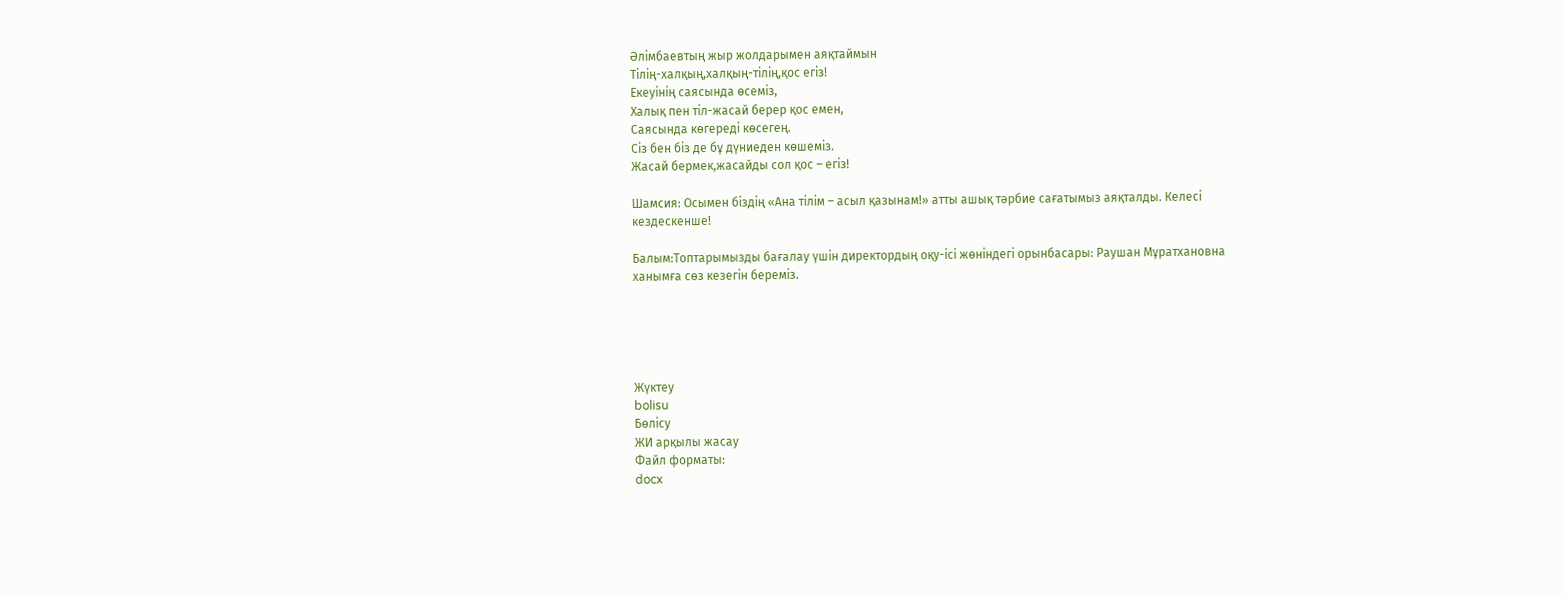Әлімбаевтың жыр жолдарымен аяқтаймын
Тілің-халқың,халқың-тілің,қос егіз!
Екеуінің саясында өсеміз,
Халық пен тіл-жасай берер қос емен,
Саясында көгереді көсегең.
Сіз бен біз де бұ дүниеден көшеміз.
Жасай бермек,жасайды сол қос – егіз!

Шамсия: Осымен біздің «Ана тілім – асыл қазынам!» атты ашық тәрбие сағатымыз аяқталды. Келесі кездескенше!

Балым:Топтарымызды бағалау үшін директордың оқу-ісі жөніндегі орынбасары: Раушан Мұратхановна ханымға сөз кезегін береміз.





Жүктеу
bolisu
Бөлісу
ЖИ арқылы жасау
Файл форматы:
docx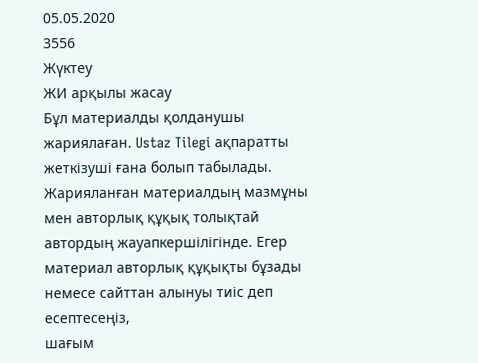05.05.2020
3556
Жүктеу
ЖИ арқылы жасау
Бұл материалды қолданушы жариялаған. Ustaz Tilegi ақпаратты жеткізуші ғана болып табылады. Жарияланған материалдың мазмұны мен авторлық құқық толықтай автордың жауапкершілігінде. Егер материал авторлық құқықты бұзады немесе сайттан алынуы тиіс деп есептесеңіз,
шағым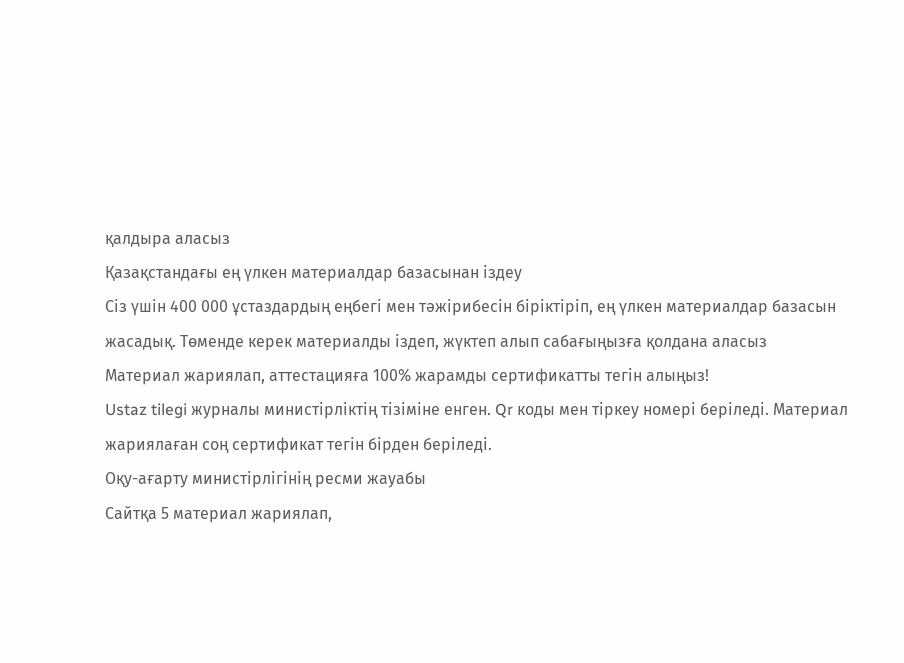қалдыра аласыз
Қазақстандағы ең үлкен материалдар базасынан іздеу
Сіз үшін 400 000 ұстаздардың еңбегі мен тәжірибесін біріктіріп, ең үлкен материалдар базасын жасадық. Төменде керек материалды іздеп, жүктеп алып сабағыңызға қолдана аласыз
Материал жариялап, аттестацияға 100% жарамды сертификатты тегін алыңыз!
Ustaz tilegi журналы министірліктің тізіміне енген. Qr коды мен тіркеу номері беріледі. Материал жариялаған соң сертификат тегін бірден беріледі.
Оқу-ағарту министірлігінің ресми жауабы
Сайтқа 5 материал жариялап,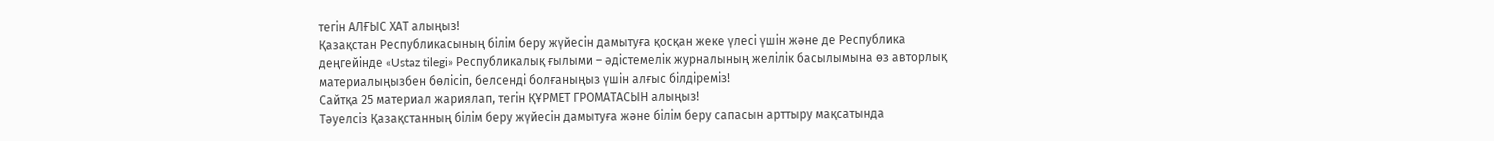тегін АЛҒЫС ХАТ алыңыз!
Қазақстан Республикасының білім беру жүйесін дамытуға қосқан жеке үлесі үшін және де Республика деңгейінде «Ustaz tilegi» Республикалық ғылыми – әдістемелік журналының желілік басылымына өз авторлық материалыңызбен бөлісіп, белсенді болғаныңыз үшін алғыс білдіреміз!
Сайтқа 25 материал жариялап, тегін ҚҰРМЕТ ГРОМАТАСЫН алыңыз!
Тәуелсіз Қазақстанның білім беру жүйесін дамытуға және білім беру сапасын арттыру мақсатында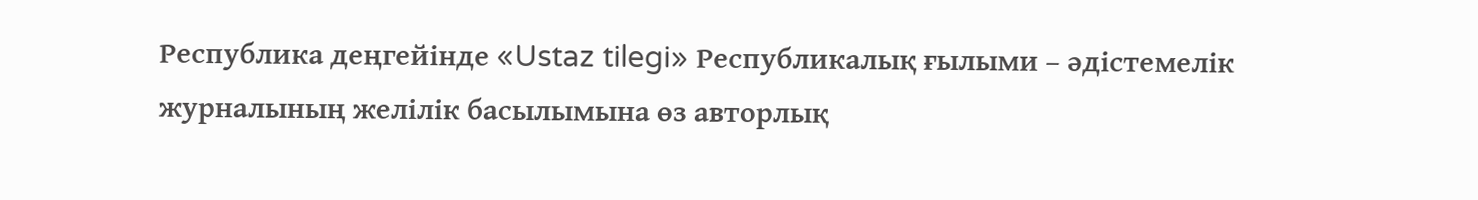Республика деңгейінде «Ustaz tilegi» Республикалық ғылыми – әдістемелік журналының желілік басылымына өз авторлық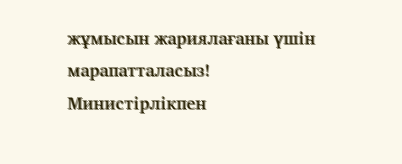жұмысын жариялағаны үшін марапатталасыз!
Министірлікпен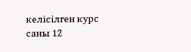келісілген курс саны 12